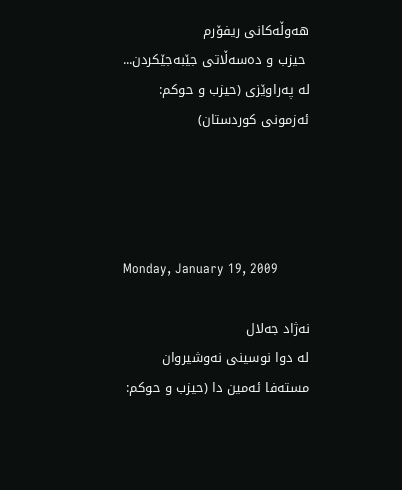هه‌وڵه‌كانی‌ ریفۆرم
 حیزب و ده‌سه‌ڵاتی‌ جێبه‌جێكردن... له‌ په‌راوێزی ‌(حیزب و حوكم: ئه‌زمونی‌ كوردستان)




Monday, January 19, 2009

نه‌ژاد جه‌لال
له‌ دوا نوسینی‌ نه‌وشیروان مسته‌فا ئه‌مین دا (حیزب و حوكم: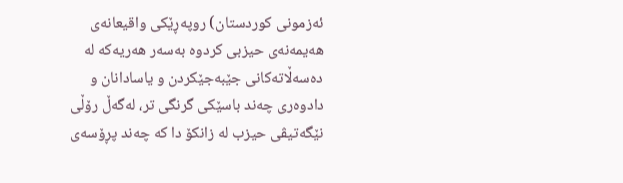ئه‌زمونی‌ كوردستان) روپه‌ڕێكی‌ واقیعانه‌ی‌ هه‌یمه‌نه‌ی‌ حیزبی‌ كردوه‌ به‌سه‌ر هه‌ریه‌كه‌ له‌ ده‌سه‌ڵاته‌كانی‌ جێبه‌جێكردن و یاسادانان و دادوه‌ری‌ چه‌ند باسێكی‌ گرنگی‌ تر، له‌گه‌ڵ رۆڵی‌ نێگه‌تیڤی‌ حیزب له‌ زانكۆ دا كه‌ چه‌ند پڕۆسه‌ی‌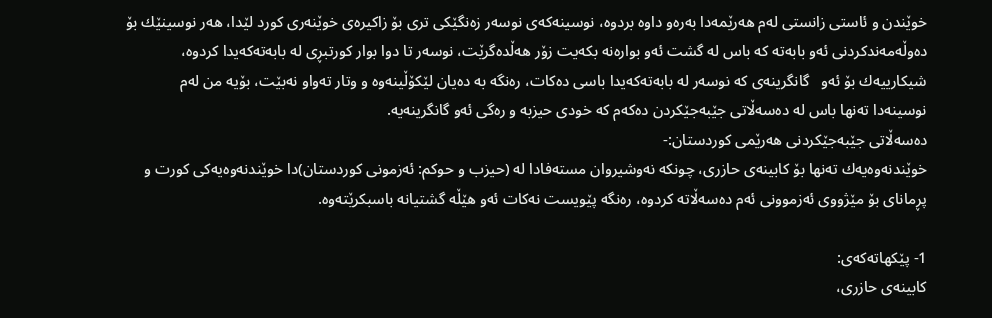خوێندن و ئاستی‌ زانستی‌ له‌م هه‌رێمه‌دا به‌ره‌و داوه‌ بردوه‌، نوسینه‌كه‌ی‌ نوسه‌ر زه‌نگێكی‌ تری‌ بۆ زاكیره‌ی‌ خوێنه‌ری‌ كورد لێدا، هه‌ر نوسینێك بۆ ده‌وڵه‌مه‌ندكردنی‌ ئه‌و بابه‌ته‌ كه‌ باس له‌ گشت ئه‌و بواره‌نه‌ بكه‌یت زۆر هه‌ڵده‌گرێت، نوسه‌ر تا دوا بوار كورتبڕی‌ له‌ بابه‌ته‌كه‌یدا كردوه‌، شیكارییه‌ك بۆ ئه‌و   گانگرینه‌ی‌ كه‌ نوسه‌ر له‌ بابه‌ته‌كه‌یدا باسی‌ ده‌كات، ره‌نگه‌ به‌ ده‌یان لێكۆڵینه‌وه‌ و وتار ته‌واو نه‌بێت، بۆیه‌ من له‌م نوسینه‌دا ته‌نها باس له‌ ده‌سه‌ڵاتی‌ جێبه‌جێكردن ده‌كه‌م كه‌ خودی‌ حیزبه‌ و ره‌گی‌ ئه‌و گانگرینه‌یه‌.
ده‌سه‌ڵاتی‌ جێبه‌جێكردنی‌ هه‌رێمی‌ كوردستان:-
خوێندنه‌وه‌یه‌ك ته‌نها بۆ كابینه‌ی‌ حازری‌، چونكه‌ نه‌وشیروان مسته‌فادا له‌ (حیزب و حوكم: ئه‌زمونی‌ كوردستان)دا خوێندنه‌وه‌یه‌كی‌ كورت و پڕمانای‌ بۆ مێژووی‌ ئه‌زموونی‌ ئه‌م ده‌سه‌ڵاته‌ كردوه‌، ره‌نگه‌ پێویست نه‌كات ئه‌و هێڵه‌ گشتیانه‌ باسبكرێته‌وه‌.

1- پێكهاته‌كه‌ی‌:
كابینه‌ی‌ حازری‌،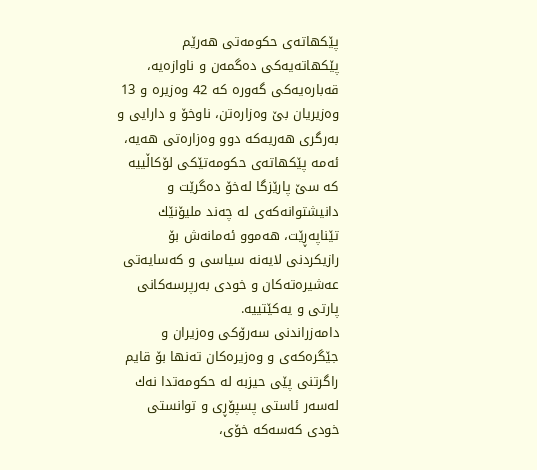پێكهاته‌ی‌ حكومه‌تی‌ هه‌رێم پێكهاته‌یه‌كی‌ ده‌گمه‌ن و ناوازه‌یه‌، قه‌باره‌یه‌كی‌ گه‌وره‌ كه‌ 42 وه‌زیره‌ و 13 وه‌زیریان بێ‌ وه‌زاره‌تن، ناوخۆ و دارایی‌ و به‌رگری‌ هه‌ریه‌كه‌ دوو وه‌زاره‌تی‌ هه‌یه‌، ئه‌مه‌ پێكهاته‌ی‌ حكومه‌تێكی‌ لۆكاڵییه‌ كه‌ سێ‌ پارێزگا له‌خۆ ده‌گرێت و دانیشتوانه‌كه‌ی‌ له‌ چه‌ند ملیۆنێك تێناپه‌ڕێت، هه‌موو ئه‌مانه‌ش بۆ رازیكردنی‌ لایه‌نه‌ سیاسی و كه‌سایه‌تی‌ عه‌شیره‌ته‌كان و خودی‌ به‌رپرسه‌كانی‌ پارتی‌ و یه‌كێتییه‌.
دامه‌زراندنی‌ سه‌رۆكی‌ وه‌زیران و جێگره‌كه‌ی‌ و وه‌زیره‌كان ته‌نها بۆ قایم راگرتنی‌ پێی‌ حیزبه‌ له‌ حكومه‌تدا نه‌ك له‌سه‌ر ئاستی‌ پسپۆڕی‌ و توانستی‌ خودی‌ كه‌سه‌كه‌ خۆی‌،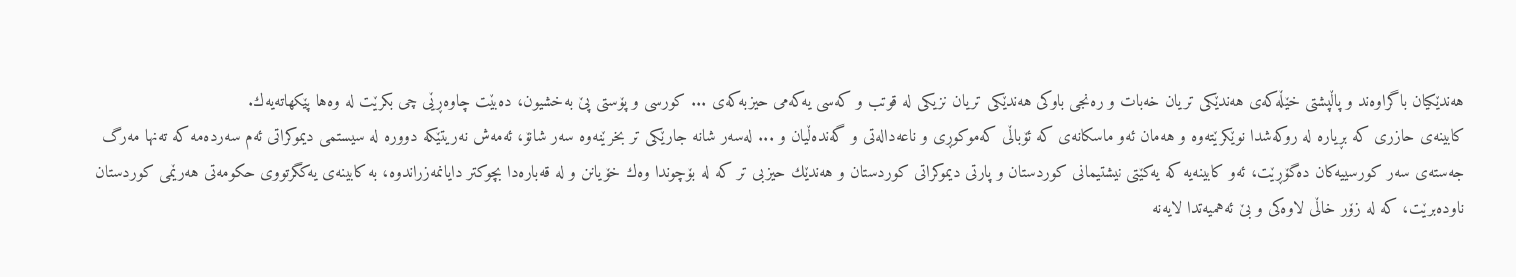هه‌ندێكیان باگراوه‌ند و پاڵپشتی‌ خێڵه‌كه‌ی‌ هه‌ندێكی‌ تریان خه‌بات و ره‌نجی‌ باوكی‌ هه‌ندێكی‌ تریان نزیكی‌ له‌ قوتب و كه‌سی‌ یه‌كه‌می‌ حیزبه‌كه‌ی‌ ... كورسی‌ و پۆستی‌ پێ‌ به‌خشیون، ده‌بێت چاوه‌ڕێی‌ چی‌ بكرێت له‌ وه‌ها پێكهاته‌یه‌ك.
كابینه‌ی‌ حازری‌ كه‌ بڕیاره‌ له‌ روكه‌شدا نوێكرێته‌وه‌ و هه‌مان ئه‌و ماسكانه‌ی‌ كه‌ ئۆباڵی‌ كه‌موكوڕی‌ و ناعه‌داله‌تی‌ و گه‌نده‌ڵیان و ... له‌سه‌ر شانه‌ جارێكی‌ تر بخرێنه‌وه‌ سه‌ر شانۆ، ئه‌مه‌ش نه‌ریتێكه‌ دووره‌ له‌ سیستمی‌ دیموكراتی‌ ئه‌م سه‌رده‌مه‌ كه‌ ته‌نها مه‌رگ جه‌سته‌ی‌ سه‌ر كورسییه‌كان ده‌گۆڕێت، ئه‌و كابینه‌یه‌ كه‌ یه‌كێتی‌ نیشتیمانی‌ كوردستان و پارتی‌ دیموكراتی‌ كوردستان و هه‌ندێك حیزبی‌ تر كه‌ له‌ بۆچوندا وه‌ك خۆیانن و له‌ قه‌باره‌دا بچوكتر دایانمه‌زراندوه‌، به‌ كابینه‌ی‌ یه‌كگرتووی‌ حكومه‌تی‌ هه‌رێمی‌ كوردستان ناوده‌برێت، كه‌ له‌ زۆر خاڵی‌ لاوه‌كی‌ و بێ‌ ئه‌همیه‌تدا لایه‌نه‌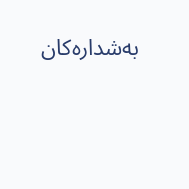به‌شداره‌كان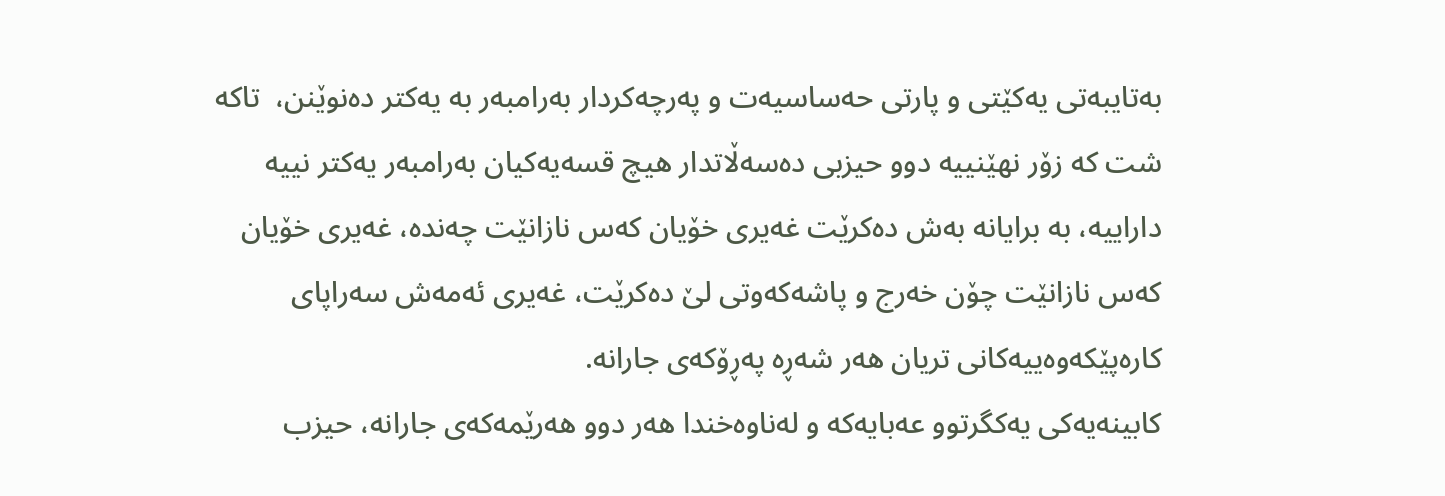به‌تایبه‌تی‌ یه‌كێتی‌ و پارتی‌ حه‌ساسیه‌ت و په‌رچه‌كردار به‌رامبه‌ر به‌ یه‌كتر ده‌نوێنن،  تاكه‌ شت كه‌ زۆر نهێنییه‌ دوو حیزبی‌ ده‌سه‌ڵاتدار هیچ قسه‌یه‌كیان به‌رامبه‌ر یه‌كتر نییه‌ داراییه‌، به‌ برایانه‌ به‌ش ده‌كرێت غه‌یری‌ خۆیان كه‌س نازانێت چه‌نده‌، غه‌یری‌ خۆیان كه‌س نازانێت چۆن خه‌رج و پاشه‌كه‌وتی‌ لێ‌ ده‌كرێت، غه‌یری‌ ئه‌مه‌ش سه‌راپای‌ كاره‌پێكه‌وه‌ییه‌كانی‌ تریان هه‌ر شه‌ڕه‌ په‌ڕۆكه‌ی‌ جارانه‌.
كابینه‌یه‌كی‌ یه‌كگرتوو عه‌بایه‌كه‌ و له‌ناوه‌خندا هه‌ر دوو هه‌رێمه‌كه‌ی‌ جارانه‌، حیزب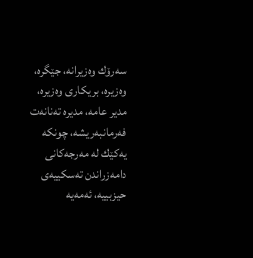سه‌رۆك وه‌زیرانه‌، جێگره‌، وه‌زیره‌، بریكاری‌ وه‌زیره‌، مدیر عامه‌، مدیره‌ ته‌نانه‌ت فه‌رمانبه‌ریشه‌، چونكه‌ یه‌كێك له‌ مه‌رجه‌كانی‌ دامه‌زراندن ته‌سكییه‌ی‌ حیزبییه‌، ئه‌مه‌یه‌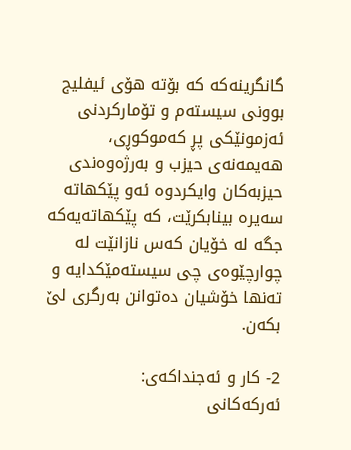گانگرینه‌كه‌ كه‌ بۆته‌ هۆی‌ ئیفلیج بوونی‌ سیسته‌م و تۆماركردنی‌ ئه‌زمونێكی‌ پڕ كه‌موكوڕی‌، هه‌یمه‌نه‌ی‌ حیزب و به‌رژه‌وه‌ندی‌ حیزبه‌كان وایكردوه‌ ئه‌و پێكهاته‌ سه‌یره‌ بینابكرێت، كه‌ پێكهاته‌یه‌كه‌ جگه‌ له‌ خۆیان كه‌س نازانێت له‌ چوارچێوه‌ی‌ چی‌ سیسته‌مێكدایه‌ و ته‌نها خۆشیان ده‌توانن به‌رگری‌ لێ بكه‌ن.

2- كار و ئه‌جنداكه‌ی‌:
ئه‌ركه‌كانی‌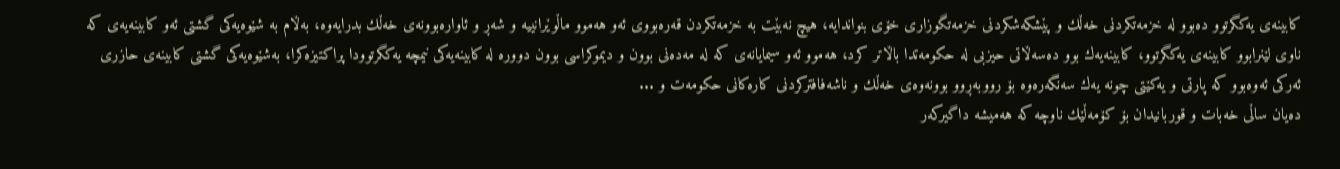كابینه‌ی‌ یه‌كگرتوو ده‌بوو له‌ خزمه‌تكردنی‌ خه‌ڵك و پێشكه‌شكردنی‌ خزمه‌تگوزاری‌ خۆی‌ بنواندایه‌، هیچ نه‌بێت به‌ خزمه‌تكردن قه‌ره‌بووی‌ ئه‌و هه‌موو ماڵوێرانییه‌ و شه‌ڕ و ئاواره‌بوونه‌ی‌ خه‌ڵك بدرایه‌وه‌، به‌ڵام به‌ شێوه‌یه‌كی‌ گشتی‌ ئه‌و كابینه‌یه‌ی‌ كه‌ ناوی‌ لێنرابوو كابینه‌ی‌ یه‌كگرتوو، كابینه‌یه‌ك بوو ده‌سه‌ڵاتی‌ حیزبی‌ له‌ حكومه‌تدا باڵاتر كرد، هه‌موو ئه‌و سیمایانه‌ی‌ كه‌ له‌ مه‌ده‌نی‌ بوون و دیموكراسی‌ بوون دووره‌ له‌ كابینه‌یه‌كی‌ نیمچه‌ یه‌كگرتوودا پراكتیزه‌كرا، به‌شێوه‌یه‌كی‌ گشتی‌ كابینه‌ی‌ حازری‌ ئه‌ركی‌ ئه‌وه‌بوو كه‌ پارتی‌ و یه‌كێتی‌ چونه‌ یه‌ك سه‌نگه‌ره‌وه‌ بۆ رووبه‌ڕوو بوونه‌وه‌ی‌ خه‌ڵك و ناشه‌فافتركردنی‌ كاره‌كانی‌ حكومه‌ت و ...
ده‌یان ساڵی‌ خه‌بات و قوربانیدان بۆ كۆمه‌ڵێك ناوچه‌ كه‌ هه‌میشه‌ داگیركه‌ر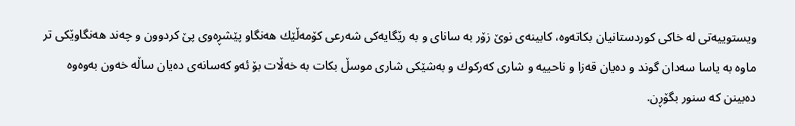ویستوییه‌تی‌ له‌ خاكی‌ كوردستانیان بكاته‌وه‌، كابینه‌ی‌ نوێ‌ زۆر به‌ سانای‌ و به‌ رێگایه‌كی‌ شه‌رعی‌ كۆمه‌ڵێك هه‌نگاو پێشڕه‌وی‌ پێ‌ كردوون و چه‌ند هه‌نگاوێكی‌ تر ماوه‌ به‌ یاسا سه‌دان گوند و ده‌یان قه‌زا و ناحییه‌ و شاری‌ كه‌ركوك و به‌شێكی‌ شاری‌ موسڵ بكات به‌ خه‌ڵات بۆ ئه‌و كه‌سانه‌ی‌ ده‌یان ساڵه‌ خه‌ون به‌وه‌وه‌ ده‌بینن كه‌ سنور بگۆڕن.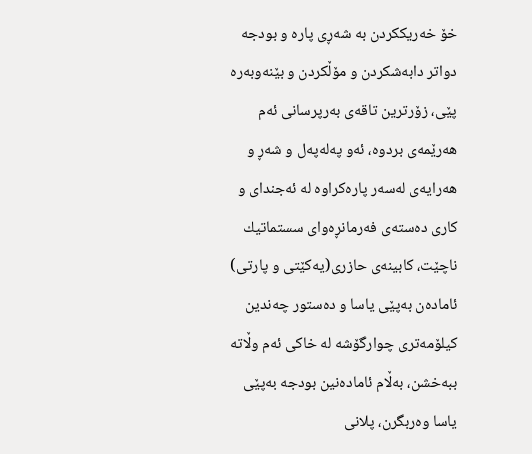خۆ خه‌ریككردن به‌ شه‌ڕی‌ پاره‌ و بودجه‌ دواتر دابه‌شكردن و مۆڵكردن و بێنه‌وبه‌ره‌ پێی‌، زۆرترین تاقه‌ی‌ به‌رپرسانی‌ ئه‌م هه‌رێمه‌ی‌ بردوه‌، ئه‌و په‌له‌په‌ل و شه‌ڕ و هه‌رایه‌ی‌ له‌سه‌ر پاره‌كراوه‌ له‌ ئه‌جندای‌ و كاری‌ ده‌سته‌ی‌ فه‌رمانڕه‌وای‌ سستماتیك ناچێت، كابینه‌ی‌ حازری‌(یه‌كێتی‌ و پارتی‌) ئاماده‌ن به‌پێی‌ یاسا و ده‌ستور چه‌ندین كیلۆمه‌تری‌ چوارگۆشه‌ له‌ خاكی‌ ئه‌م وڵاته‌ ببه‌خشن، به‌ڵام ئاماده‌نین بودجه‌ به‌پێی‌ یاسا وه‌ربگرن، پلانی‌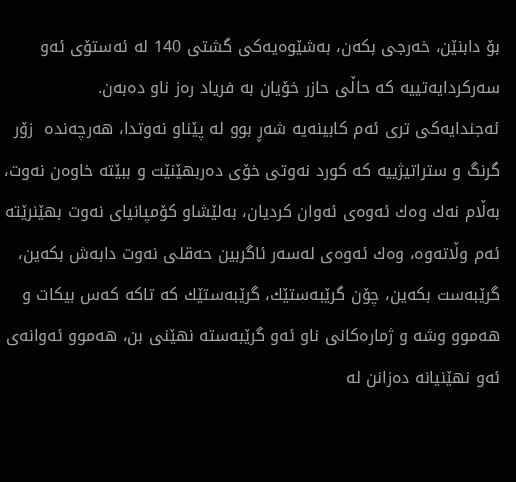بۆ دابنێن، خه‌رجی‌ بكه‌ن، به‌شێوه‌یه‌كی‌ گشتی‌ 140 له‌ ئه‌ستۆی‌ ئه‌و سه‌ركردایه‌تییه‌ كه‌ حاڵی‌ حازر خۆیان به‌ فریاد ره‌ز ناو ده‌به‌ن.
ئه‌جندایه‌كی‌ تری‌ ئه‌م كابینه‌یه‌ شه‌ڕ بوو له‌ پێناو نه‌وتدا، هه‌رچه‌نده‌  زۆر گرنگ و ستراتیژییه‌ كه‌ كورد نه‌وتی‌ خۆی‌ ده‌ربهێنێت و ببێته‌ خاوه‌ن نه‌وت، به‌ڵام نه‌ك وه‌ك ئه‌وه‌ی‌ ئه‌وان كردیان، به‌لێشاو كۆمپانیای‌ نه‌وت بهێنرێته‌ ئه‌م وڵاته‌وه‌، وه‌ك ئه‌وه‌ی‌ له‌سه‌ر ئاگربین حه‌قلی‌ نه‌وت دابه‌ش بكه‌ین، گرێبه‌ست بكه‌ین، چۆن گرێبه‌ستێك، گرێبه‌ستێك كه‌ تاكه‌ كه‌س بیكات و هه‌موو وشه‌ و ژماره‌كانی‌ ناو ئه‌و گرێبه‌سته‌ نهێنی‌ بن، هه‌موو ئه‌وانه‌ی‌ ئه‌و نهێنیانه‌ ده‌زانن له‌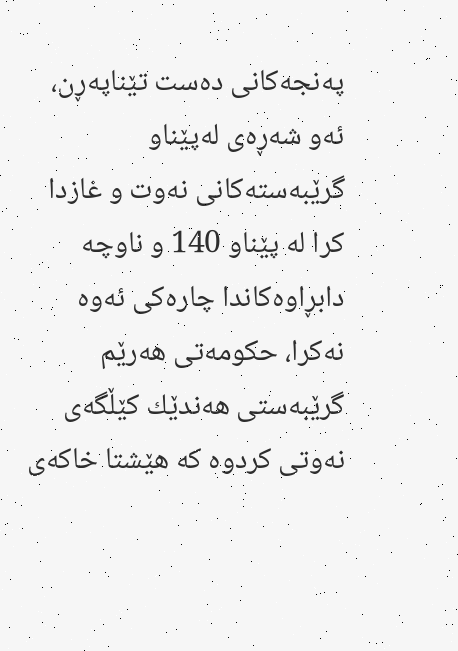په‌نجه‌كانی‌ ده‌ست تێناپه‌ڕن، ئه‌و شه‌ڕه‌ی‌ له‌پێناو گرێبه‌سته‌كانی‌ نه‌وت و غازدا كرا له‌ پێناو 140 و ناوچه‌ دابڕاوه‌كاندا چاره‌كی‌ ئه‌وه‌ نه‌كرا، حكومه‌تی‌ هه‌رێم گرێبه‌ستی‌ هه‌ندێك كێڵگه‌ی‌ نه‌وتی‌ كردوه‌ كه‌ هێشتا خاكه‌ی‌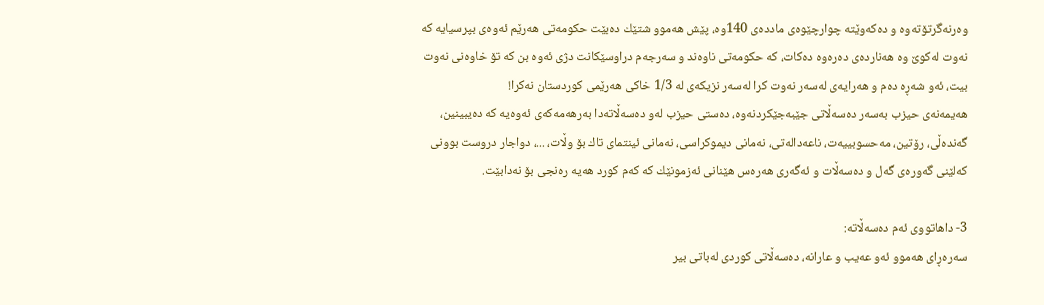وه‌رنه‌گرتۆته‌وه‌ و ده‌كه‌وێته‌ چوارچێوه‌ی‌ مادده‌ی‌ 140وه‌، پێش هه‌موو شتێك ده‌بێت حكومه‌تی‌ هه‌رێم ئه‌وه‌ی‌ بپرسیایه‌ كه‌ نه‌وت له‌كوێ وه‌ هه‌نارده‌ی‌ ده‌ره‌وه‌ ده‌كات، كه‌ حكومه‌تی‌ ناوه‌ند و سه‌رجه‌م دراوسێكانت دژی‌ ئه‌وه‌ بن كه‌ تۆ خاوه‌نی‌ نه‌وت بیت، ئه‌و شه‌ڕه‌ ده‌م و هه‌رایه‌ی‌ له‌سه‌ر نه‌وت كرا له‌سه‌ر نزیكه‌ی‌ له‌ 1/3 خاكی‌ هه‌رێمی‌ كوردستان نه‌كرا!
هه‌یمه‌نه‌ی‌ حیزب به‌سه‌ر ده‌سه‌ڵاتی‌ جێبه‌جێكردنه‌وه‌، ده‌ستی‌ حیزب له‌و ده‌سه‌ڵاته‌دا به‌رهه‌مه‌كه‌ی‌ ئه‌وه‌یه‌ كه‌ ده‌یبینین، گه‌نده‌ڵی‌، رۆتین، مه‌حسوبییه‌ت، ناعه‌داله‌تی‌، نه‌مانی‌ دیموكراسی‌، نه‌مانی‌ ئینتمای‌ تاك بۆ وڵات، ...، دواجار دروست بوونی‌ كه‌لێنی‌ گه‌وره‌ی‌ گه‌ل و ده‌سه‌ڵات و ئه‌گه‌ری‌ هه‌ره‌س هێنانی‌ ئه‌زمونێك كه‌ كه‌م كورد هه‌یه‌ ره‌نجی‌ بۆ نه‌دابێت.

3- داهاتووی‌ ئه‌م ده‌سه‌ڵاته‌:
سه‌ره‌ڕای‌ هه‌موو ئه‌و عه‌یب و عارانه‌، ده‌سه‌ڵاتی‌ كوردی‌ له‌باتی‌ بیر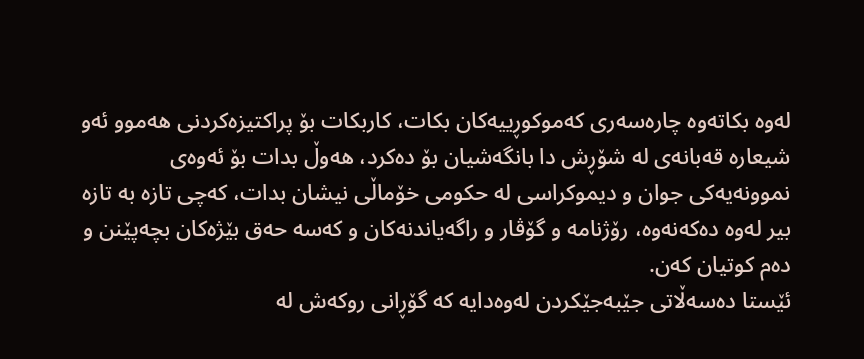له‌وه‌ بكاته‌وه‌ چاره‌سه‌ری‌ كه‌موكوڕییه‌كان بكات، كاربكات بۆ پراكتیزه‌كردنی‌ هه‌موو ئه‌و شیعاره‌ قه‌بانه‌ی‌ له‌ شۆڕش دا بانگه‌شیان بۆ ده‌كرد، هه‌وڵ بدات بۆ ئه‌وه‌ی‌ نموونه‌یه‌كی‌ جوان و دیموكراسی‌ له‌ حكومی‌ خۆماڵی‌ نیشان بدات، كه‌چی‌ تازه‌ به‌ تازه‌ بیر له‌وه‌ ده‌كه‌نه‌وه‌، رۆژنامه‌ و گۆڤار و راگه‌یاندنه‌كان و كه‌سه‌ حه‌ق بێژه‌كان بچه‌پێنن و ده‌م كوتیان كه‌ن.
ئێستا ده‌سه‌ڵاتی‌ جێبه‌جێكردن له‌وه‌دایه‌ كه‌ گۆڕانی‌ روكه‌ش له‌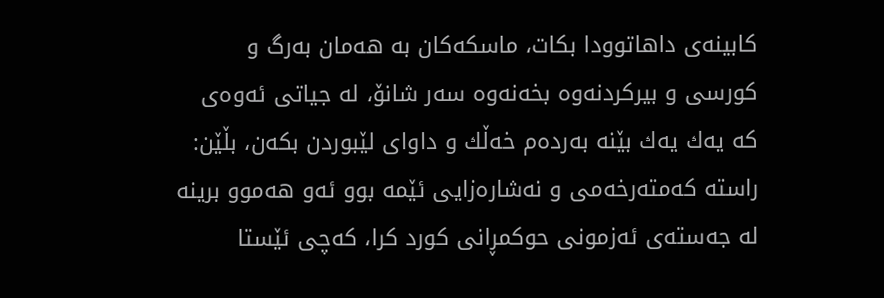كابینه‌ی‌ داهاتوودا بكات، ماسكه‌كان به‌ هه‌مان به‌رگ و كورسی‌ و بیركردنه‌وه‌ بخه‌نه‌وه‌ سه‌ر شانۆ، له‌ جیاتی‌ ئه‌وه‌ی‌ كه‌ یه‌ك یه‌ك بێنه‌ به‌رده‌م خه‌ڵك و داوای‌ لێبوردن بكه‌ن، بڵێن: راسته‌ كه‌مته‌رخه‌می‌ و نه‌شاره‌زایی‌ ئێمه‌ بوو ئه‌و هه‌موو برینه‌ له‌ جه‌سته‌ی‌ ئه‌زمونی‌ حوكمڕانی‌ كورد كرا، كه‌چی‌ ئێستا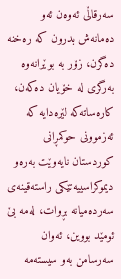سه‌رقاڵی‌ ئه‌وه‌ن ئه‌و ده‌مانه‌ش بدرون كه‌ ره‌خنه‌ ده‌گرن، زۆر به‌ بوێرانه‌وه‌ به‌رگری‌ له‌ خۆیان ده‌كه‌ن، كاره‌ساته‌كه‌ لێره‌دایه‌ كه‌ ئه‌زموونی‌ حوكمڕانی‌ كوردستان نایه‌وێت به‌ره‌و دیموكراسییه‌تێكی‌ راسته‌قینه‌ی‌ سه‌رده‌میانه‌ بڕوات، له‌مه‌ بێ ئومێد بووین، ئه‌وان سه‌رسامن به‌و سیسته‌مه‌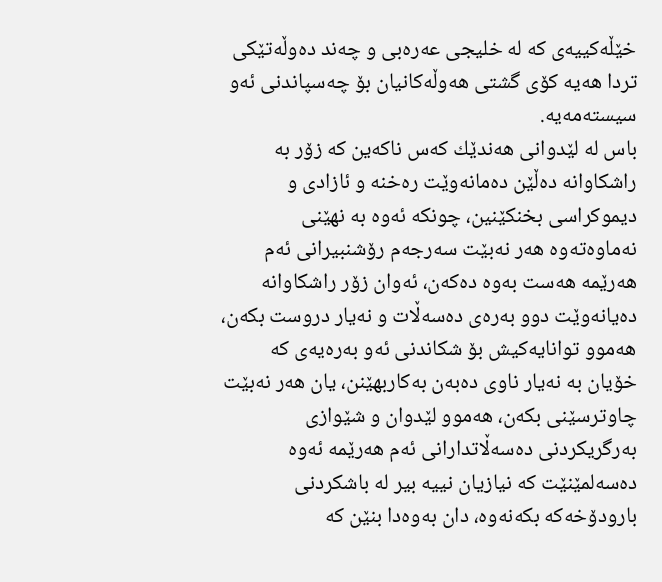خێڵه‌كییه‌ی‌ كه‌ له‌ خلیجی‌ عه‌ره‌بی‌ و چه‌ند ده‌وڵه‌تێكی‌ تردا هه‌یه‌ كۆی‌ گشتی‌ هه‌وڵه‌كانیان بۆ چه‌سپاندنی‌ ئه‌و سیسته‌مه‌یه‌.
باس له‌ لێدوانی‌ هه‌ندێك كه‌س ناكه‌ین كه‌ زۆر به‌ راشكاوانه‌ ده‌ڵێن ده‌مانه‌وێت ره‌خنه‌ و ئازادی‌ و دیموكراسی‌ بخنكێنین، چونكه‌ ئه‌وه‌ به‌ نهێنی‌ نه‌ماوه‌ته‌وه‌ هه‌ر نه‌بێت سه‌رجه‌م رۆشنبیرانی‌ ئه‌م هه‌رێمه‌ هه‌ست به‌وه‌ ده‌كه‌ن، ئه‌وان زۆر راشكاوانه‌ ده‌یانه‌وێت دوو به‌ره‌ی‌ ده‌سه‌ڵات و نه‌یار دروست بكه‌ن، هه‌موو توانایه‌كیش بۆ شكاندنی‌ ئه‌و به‌ره‌یه‌ی‌ كه‌ خۆیان به‌ نه‌یار ناوی‌ ده‌به‌ن به‌كاربهێنن، یان هه‌ر نه‌بێت چاوترسێنی‌ بكه‌ن، هه‌موو لێدوان و شێوازی‌ به‌رگریكردنی‌ ده‌سه‌ڵاتدارانی‌ ئه‌م هه‌رێمه‌ ئه‌وه‌ ده‌سه‌لمێنێت كه‌ نیازیان نییه‌ بیر له‌ باشكردنی‌ بارودۆخه‌كه‌ بكه‌نه‌وه‌، دان به‌وه‌دا بنێن كه‌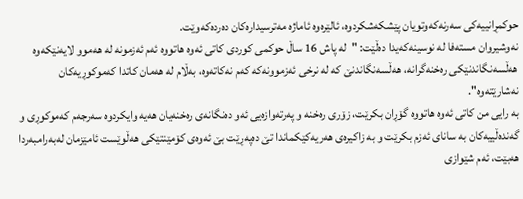حوكمڕانییه‌كی‌ سه‌رنه‌كه‌وتویان پێشكه‌شكردوه‌، ئالێره‌وه‌ ئاماژه‌ مه‌ترسیداره‌كان ده‌رده‌كه‌وێت.
نه‌وشیروان مسته‌فا له‌ نوسینه‌كه‌یدا ده‌ڵێت: "له‌ پاش 16 ساڵ حوكمی‌ كوردی‌ كاتی‌ ئه‌وه‌ هاتووه‌ ئه‌م ئه‌زمونه‌ له‌ هه‌موو لایه‌نێكه‌وه‌ هه‌ڵسه‌نگاندنێكی‌ ره‌خنه‌گرانه‌، هه‌ڵسه‌نگاندنێ‌ كه‌ له‌ نرخی‌ ئه‌زموونه‌كه‌ كه‌م نه‌كاته‌وه‌، به‌ڵام له‌ هه‌مان كاتدا كه‌موكوڕیه‌كان نه‌شارێته‌وه‌".
به‌ رایی‌ من كاتی‌ ئه‌وه‌ هاتووه‌ گۆڕان بكرێت، زۆری‌ ره‌خنه‌ و په‌رته‌وازه‌یی‌ ئه‌و ده‌نگانه‌ی‌ ره‌خنه‌یان هه‌یه‌ وایكردوه‌ سه‌رجه‌م كه‌موكوڕی‌ و گه‌نده‌ڵییه‌كان به‌ سانای‌ ئه‌زم بكرێت و به‌ زاكیره‌ی‌ هه‌ریه‌كێكماندا تێ‌ ده‌په‌ڕێت بێ‌ ئه‌وه‌ی‌ كۆمێنتێكی‌ هه‌ڵوێست ئامێزمان له‌به‌رامبه‌ردا هه‌بێت، ئه‌م شێوازی‌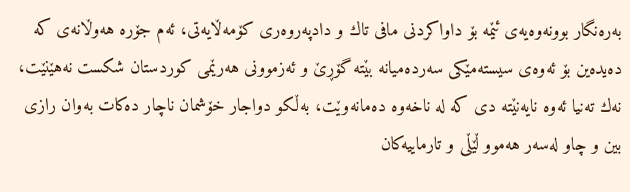به‌ره‌نگار بوونه‌وه‌یه‌ی‌ ئێمه‌ بۆ داواكردنی‌ مافی‌ تاك و دادپه‌روه‌ری‌ كۆمه‌ڵایه‌تی‌، ئه‌م جۆره‌ هه‌وڵانه‌ی‌ كه‌ ده‌یده‌ین بۆ ئه‌وه‌ی‌ سیسته‌مێكی‌ سه‌رده‌میانه‌ بێته‌ گۆڕێ‌ و ئه‌زموونی‌ هه‌رێمی‌ كوردستان شكست نه‌هێنێت، نه‌ك ته‌نیا ئه‌وه‌ نایه‌نێته‌ دی‌ كه‌ له‌ ناخه‌وه‌ ده‌مانه‌وێت، به‌ڵكو دواجار خۆشمان ناچار ده‌كات به‌وان رازی‌ بین و چاو له‌سه‌ر هه‌موو ڵێڵی‌ و تارماییه‌كان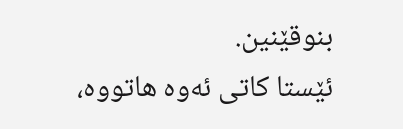بنوقێنین.
ئێستا كاتی‌ ئه‌وه‌ هاتووه‌،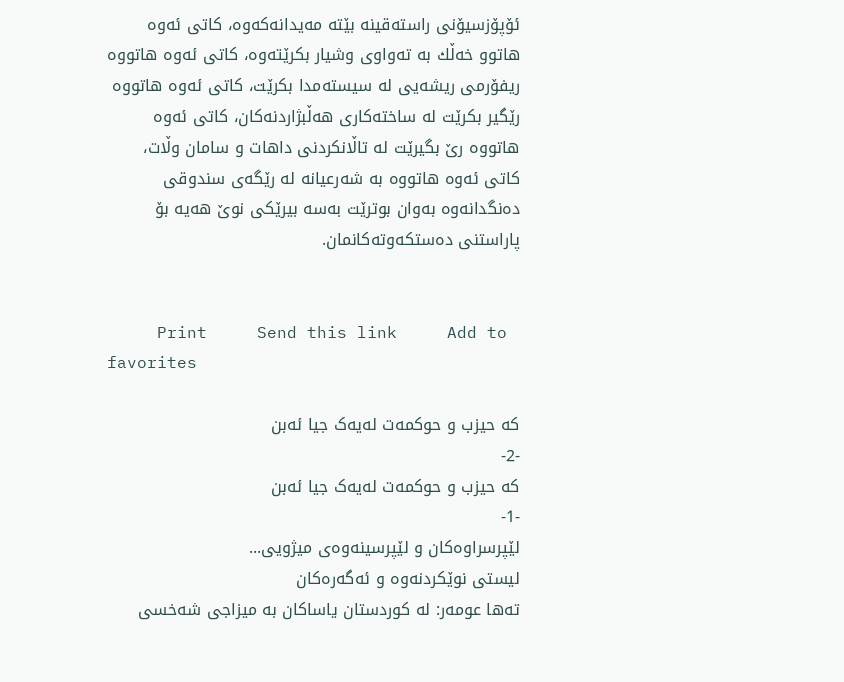ئۆپۆزسیۆنی‌ راسته‌قینه‌ بێته‌ مه‌یدانه‌كه‌وه‌، كاتی‌ ئه‌وه‌ هاتوو خه‌ڵك به‌ ته‌واوی‌ وشیار بكرێته‌وه‌، كاتی‌ ئه‌وه‌ هاتووه‌ ریفۆرمی‌ ریشه‌یی‌ له‌ سیسته‌مدا بكرێت، كاتی‌ ئه‌وه‌ هاتووه‌ رێگیر بكرێت له‌ ساخته‌كاری‌ هه‌ڵبژاردنه‌كان، كاتی‌ ئه‌وه‌ هاتووه‌ رێ بگیرێت له‌ تاڵانكردنی‌ داهات و سامان وڵات، كاتی‌ ئه‌وه‌ هاتووه‌ به‌ شه‌رعیانه‌ له‌ رێگه‌ی‌ سندوقی‌ ده‌نگدانه‌وه‌ به‌وان بوترێت به‌سه‌ بیرێكی‌ نوێ‌ هه‌یه‌ بۆ پاراستنی‌ ده‌ستكه‌وته‌كانمان.


     Print     Send this link     Add to favorites

که‌ حیزب و حوکمه‌ت له‌یه‌ک جیا ئه‌بن
-2-
که‌ حیزب و حوکمه‌ت له‌یه‌ک جیا ئه‌بن
-1-
لێپرسراوه‌كان و لێپرسینه‌وه‌ی میژویی...
لیستی نوێكردنه‌وه‌ و ئه‌گه‌ره‌كان
ته‌ها عومه‌ر: له‌ كوردستان یاساكان به‌ میزاجی شه‌خسی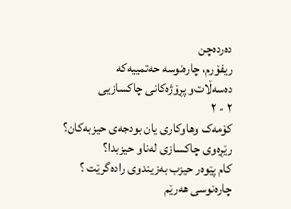ده‌رده‌چن
ریفۆرم، چاره‌نوسه‌ حه‌تمییه‌كه‌
ده‌سه‌ڵات‌و پڕۆژه‌کانی چاکسازیی
٢ - ٢
کۆمه‌ک وهاوکاری یان بودجه‌ی حیزبه‌کان؟
رێڕه‌وی‌ چاكسازی‌ له‌ناو حیزبدا؟
كام پێوه‌ر حیزب به‌زیندوی‌ راده‌گرێت ؟
چارەنوسی هەرێم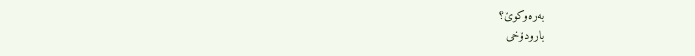بەرەوکوێ؟
بارودۆخی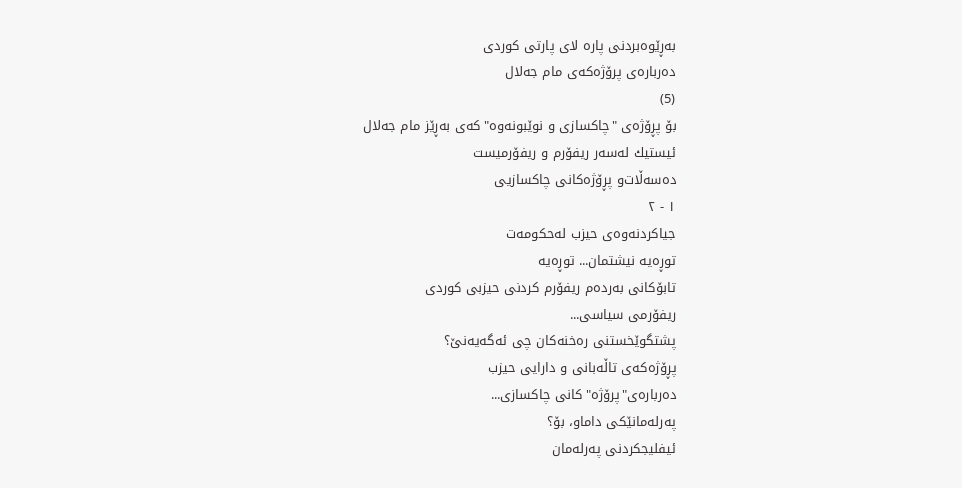به‌ڕێوه‌بردنی پاره‌ لای پارتی كوردی
ده‌رباره‌ی‌ پرۆژه‌كه‌ی‌ مام جه‌لال
(5)
بۆ پڕۆژه‌ی‌ "چاكسازی‌ و نوێبونه‌وه‌"كه‌ی‌ به‌ڕێز مام جه‌لال
ئیستیك له‌سه‌ر ریفۆرم و ریفۆرمیست
ده‌سه‌ڵات‌و پڕۆژه‌کانی چاکسازیی
١ - ٢
جیاكردنه‌وه‌ی‌ حیزب له‌حكومه‌ت
توڕه‌یه‌ نیشتمان... توڕه‌یه‌
تابۆكانی‌ به‌رده‌م ریفۆرم كردنی‌ حیزبی‌ كوردی‌
ریفۆرمی سیاسی...
پشتگوێخستنی ره‌خنه‌کان چی ئه‌گه‌یه‌نێ؟
پڕۆژه‌كه‌ی‌ تاڵه‌بانی‌ و دارایی‌ حیزب
ده‌رباره‌ی‌"پرۆژه‌"كانی‌ چاكسازی‌...
په‌رله‌مانێكی‌ داماو، بۆ؟
ئیفلیجكردنی په‌‌رله‌‌مان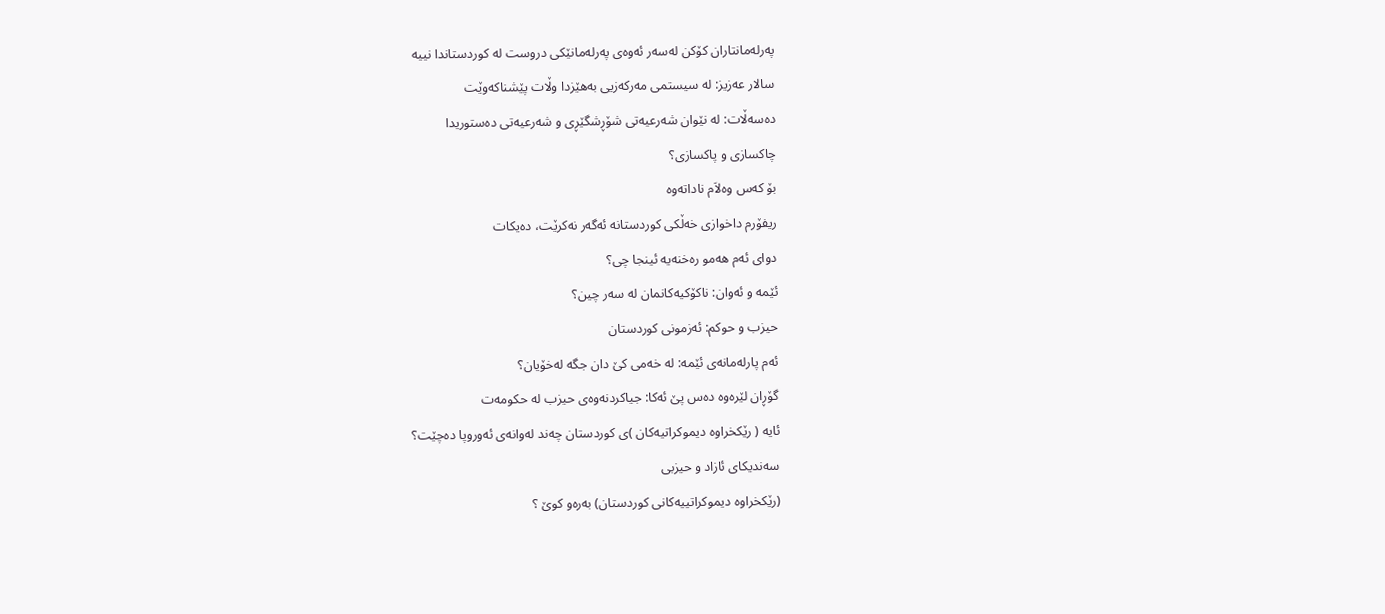په‌رله‌مانتاران كۆكن له‌سه‌ر ئه‌وه‌ی‌ په‌رله‌مانێكی‌ دروست له‌ كوردستاندا نییه‌
سالار عه‌زیز: له‌ سیستمی مه‌ركه‌زیی به‌هێزدا وڵات پێشناكه‌وێت
ده‌سه‌ڵات: له‌ نێوان شه‌رعیه‌تی‌ شۆڕشگێڕی و شه‌رعیه‌تی‌ ده‌ستوریدا
چاکسازی و پاکسازی؟
بۆ كه‌س وه‌لاَم ناداته‌وه‌
ریفۆرم داخوازی‌ خه‌ڵكی‌ كوردستانه‌ ئه‌گه‌ر نه‌كرێت، ده‌یكات
دوای ئه‌م هه‌مو ره‌خنه‌یه‌ ئینجا چی؟
ئێمه‌ و ئه‌وان: ناکۆکیه‌کانمان له‌ سه‌ر چین؟
حیزب و حوکم: ئه‌زمونی کوردستان
ئه‌م پارله‌مانه‌ی ئێمه‌: له‌ خه‌می کێ دان جگه‌ له‌خۆیان؟
گۆڕان لێره‌وه‌ ده‌س پێ ئه‌کا: جیاکردنه‌وه‌ی حیزب له‌ حکومه‌ت
ئایه‌ ( رێكخراوه‌ دیموكراتیه‌كان )ی كوردستان چه‌ند له‌وانه‌ی ئه‌وروپا ده‌چێت؟
سه‌ندیكای‌ ئازاد ‌و حیزبی‌
(رێكخراوه‌ دیموكراتییه‌كانی كوردستان) به‌ره‌و كوێ‌ ؟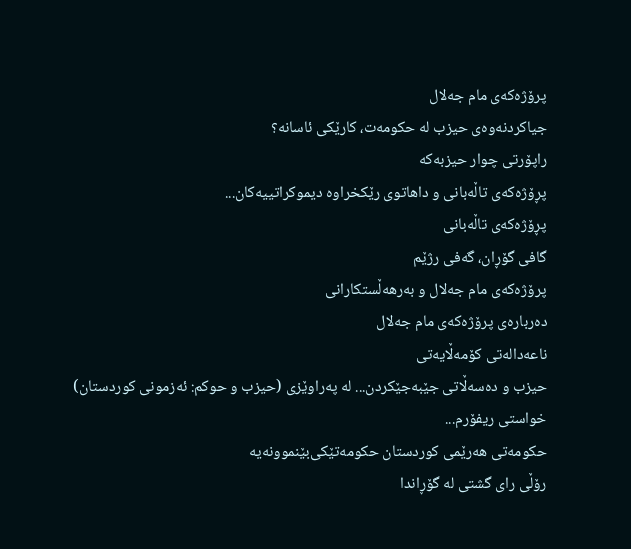پرۆژه‌که‌ی مام جه‌لال
جیاكردنه‌وه‌ی‌ حیزب له‌ حكومه‌ت، كارێكی‌ ئاسانه‌؟
راپۆرتی‌ چوار حیزبه‌كه‌
پڕۆژه‌كه‌ی‌ تاڵه‌بانی‌ و داهاتوی‌ رێكخراوه‌ دیموكراتییه‌كان...
پڕۆژه‌كه‌ی‌ تاڵه‌بانی‌
گافی گۆڕان‌، گه‌فی رژێم
پرۆژه‌كه‌ی‌ مام جه‌لال و به‌رهه‌ڵستكارانی‌
ده‌رباره‌ی‌ پرۆژه‌كه‌ی‌ مام جه‌لال
ناعه‌داله‌تی كۆمه‌ڵایه‌تی
حیزب و ده‌سه‌ڵاتی‌ جێبه‌جێكردن... له‌ په‌راوێزی ‌(حیزب و حوكم: ئه‌زمونی‌ كوردستان)
خواستی‌ ریفۆرم...
حكومه‌تی‌ هه‌رێمی‌ كوردستان حكومه‌تێكی‌بێنموونه‌یه‌
رۆڵی‌ رای‌ گشتی‌ له‌ گۆڕاندا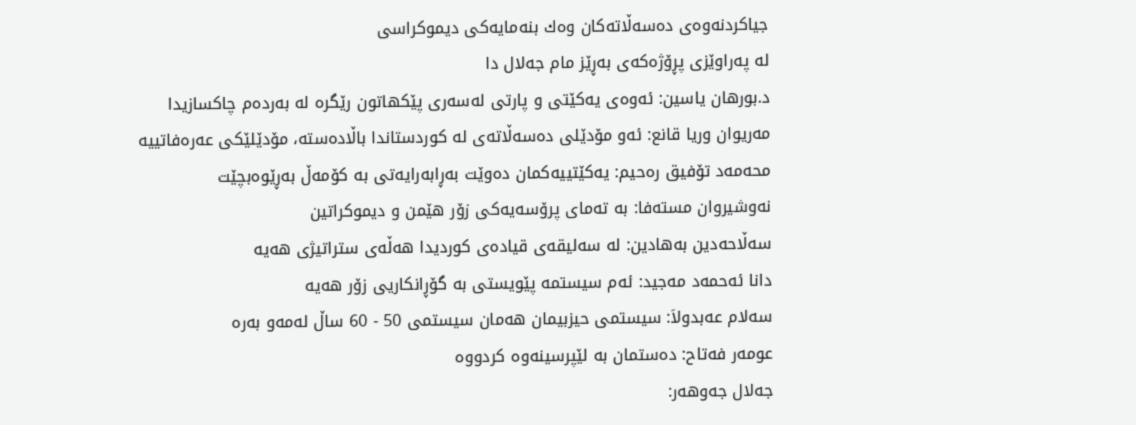جیاكردنه‌وه‌ی‌ ده‌سه‌ڵاته‌كان وه‌ك بنه‌مایه‌كی‌ دیموكراسی‌
له‌ په‌راوێزی‌ پڕۆژه‌كه‌ی‌ به‌ڕێز مام جه‌لال دا
د.بورهان یاسین: ئه‌وه‌ی‌ یه‌كێتی‌ ‌و پارتی‌ له‌سه‌ری‌ پێكهاتون رێگره‌ له‌ به‌رده‌م چاكسازیدا
مه‌ریوان وریا قانع: ئه‌و مۆدێلی‌ ده‌سه‌ڵاته‌ی‌ له‌ كوردستاندا باڵاده‌سته‌، مۆدێلێكی‌ عه‌ره‌فاتییه‌
محه‌مه‌د تۆفیق ره‌حیم: یەكێتییەكمان دەوێت بەڕابەرایەتی بە كۆمەڵ بەڕێوەبچێت
نه‌وشیروان مسته‌فا: بە تەمای پرۆسەیەكی زۆر هێمن و دیموكراتین
سه‌ڵاحه‌دین به‌هادین: له‌ سه‌لیقه‌ی‌ قیاده‌ی‌ كوردیدا هه‌ڵه‌ی‌ ستراتیژی‌ هه‌یه‌
دانا ئه‌حمه‌د مه‌جید: ئه‌م سیستمه‌ پێویستی به‌ گۆڕانكاریی زۆر هه‌یه‌
سه‌لام عه‌بدولاَ: سیستمی‌ حیزبیمان هه‌مان سیستمی‌ 50 - 60 ساڵ له‌مه‌و به‌ره‌
عومه‌ر فه‌تاح: ده‌ستمان به‌ لێپرسینه‌وه‌ كردووه‌
جه‌لال جه‌وهه‌ر: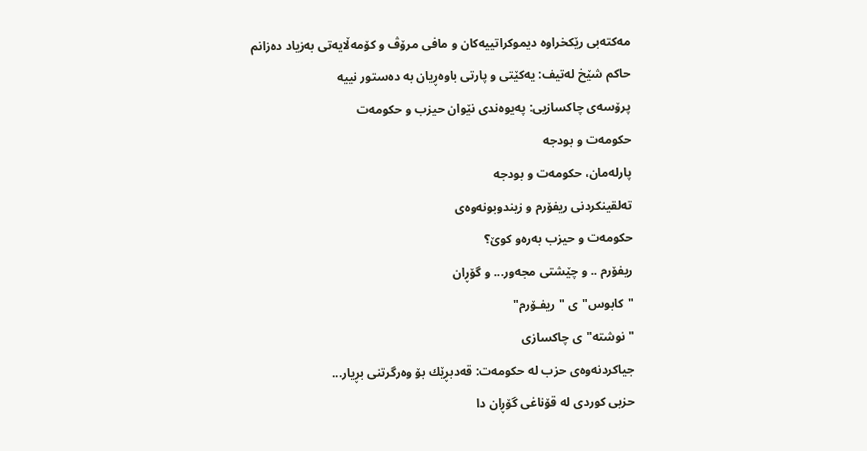مه‌كته‌بی‌ رێكخراوه‌ دیموكراتییه‌كان و مافی‌ مرۆڤ و كۆمه‌ڵایه‌تی‌ به‌زیاد ده‌زانم
حاكم شێخ له‌تیف: یه‌كێتی‌ و پارتی‌ باوه‌ڕیان به‌ ده‌ستور نییه
پرۆسه‌ی‌ چاكسازیی‌: په‌یوه‌ندی‌ نێوان حیزب و حكومه‌ت
حکومه‌ت و بودجه
پارله‌مان، حکومه‌ت و بودجه
ته‌لقینكردنی ریفۆرم ‌و زیندوبونه‌وه‌ی
حكومه‌ت ‌و حیزب به‌ره‌و كوێ‌؟
ریفۆرم .. و چێشتی مجه‌ور... و گۆڕان
"كابوس"ی "ریفـۆرم"
"نوشته‌"ی‌ چاكسازی
جیاكردنه‌وه‌ی‌ حزب له‌ حكومه‌ت: قه‌دبڕێك بۆ وه‌رگرتنی‌ بڕیار...
حزبی كوردی له‌ قۆناغی گۆڕان دا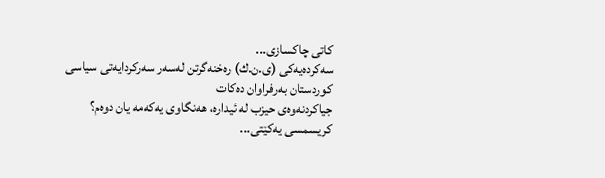كاتی چاكسازی...
سه‌كرده‌یه‌كی (ی‌.ن.ك) ره‌خنه‌گرتن له‌سه‌ر سه‌ركردایه‌تی‌ سیاسی كوردستان به‌رفراوان ده‌كات
جیاكردنه‌وه‌ی‌ حیزب له‌ ئیداره‌، هه‌نگاوی یه‌که‌مه‌ یان دوه‌م‌؟
كریسمسی‌ یه‌كێتی‌...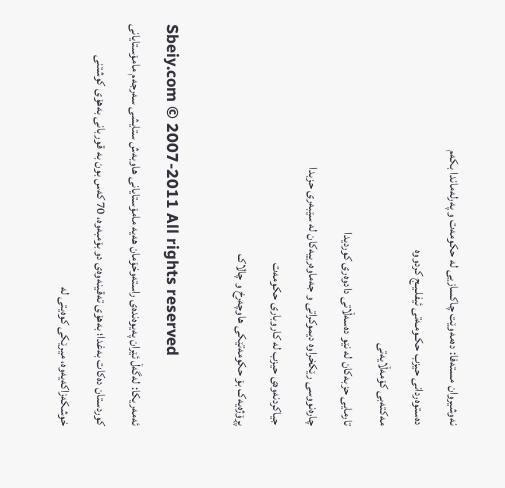نه‌وشیروان مسته‌فا: ده‌مه‌وێت چاكسازیی‌ له‌ حكومه‌ت و په‌رله‌ماندا بكه‌م
ده‌ستوه‌ردانی‌ حیزب حكـومـه‌تی‌ ئیفلـیـج كردووه‌
مه‌كته‌بی‌ كۆمه‌ڵایه‌تی‌
تارمایی‌ حزبه‌كان له‌ نێو ده‌سه‌ڵاتی‌ دادوه‌ری کوردیدا
چاره‌نووسی‌ رێكخراوه‌ دیموكراتی و جه‌ماوه‌رییه‌كان له‌ سێبه‌ری‌ حزبدا
جیاكردنه‌وه‌ی‌ حیزب له‌ كاروباری‌ حكومه‌ت
پڕۆژه‌یه‌ک بۆ حکومه‌تێکی هاوچه‌رخ و چالاک

Sbeiy.com © 2007-2011 All rights reserved
ئه‌مه‌ریكا: له‌گه‌ڵ ئێران په‌یوه‌نده‌ی‌ راسته‌وخۆمان هه‌یه‌ مامۆستایانی هاوبه‌ش ستایشی سه‌رجه‌م مامۆستایانی‌ كوردستان ده‌كات به‌غدا؛ به‌هۆی ته‌قینه‌وه‌ی دو بۆمبه‌وه، 70 كه‌س بون به‌ قوربانی‌ به‌هۆی‌ كوشتنی‌ خوشكه‌زاكه‌یه‌وه‌، میرێكی كوه‌یتی‌ له‌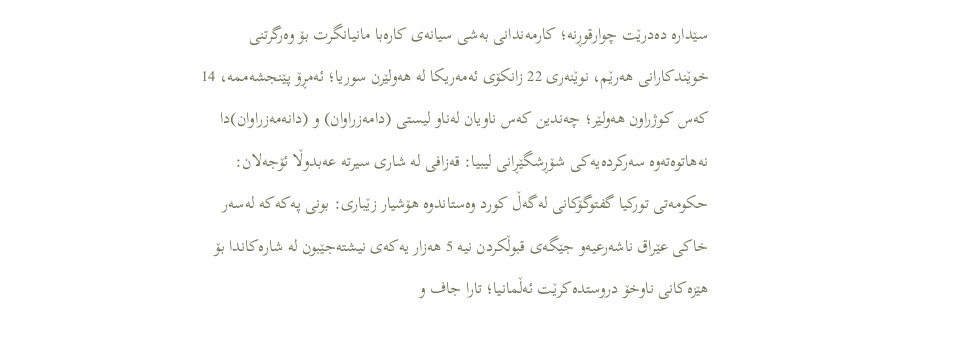سێداره‌ ده‌درێت چوارقوڕنه‌؛ كارمه‌ندانی به‌شی سیانه‌ی كاره‌با مانیانگرت بۆ وه‌رگرتنی خوێندكارانی هه‌رێم، نوێنه‌ری‌ 22 زانكۆی‌ ئه‌مه‌ریكا له‌ هه‌ولێرن سوریا؛ ئه‌مڕۆ پێنجشه‌ممه‌، 14 كه‌س كوژراون هه‌ولێر؛ چه‌ندین كه‌س ناویان له‌ناو ليستى (دامه‌زراوان) و (دانه‌مه‌زراوان)دا نه‌هاتوه‌ته‌وه‌ سه‌ركرده‌یه‌كی شۆڕشگێڕانی‌ لیبیا: قه‌زافی له‌ شاری‌ سیرته‌ عه‌بدوڵا ئۆجه‌لان: حكومه‌تی‌ توركیا گفتوگۆكانی‌ له‌گه‌ڵ كورد وه‌ستاندوه‌ هۆشیار زێباری‌: بونی په‌كه‌كه‌ له‌سه‌ر خاكی عێراق ناشه‌رعیه‌و جێگه‌ی‌ قبوڵكردن نیه‌ 5 هه‌زار یه‌كه‌ی‌ نیشته‌جێبون له‌ شاره‌كاندا بۆ هێزه‌كانی ناوخۆ دروستده‌كرێت ئه‌ڵمانیا؛ تارا جاف و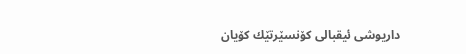داریوشی‌ ئیقبالی‌ كۆنسێرتێك كۆیان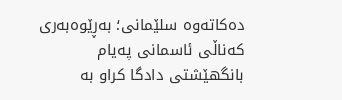ده‌كاته‌وه‌ سلێمانی؛ به‌ڕێوه‌به‌ری كه‌ناڵی ئاسمانی په‌یام بانگهێشتی دادگا کراو به‌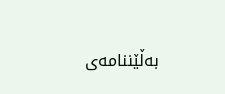به‌ڵێننامه‌ی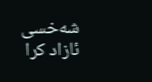شه‌خسی ئازاد کرا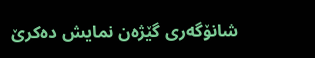شانۆگه‌ری‌ گێژه‌ن نمایش ده‌كرێ